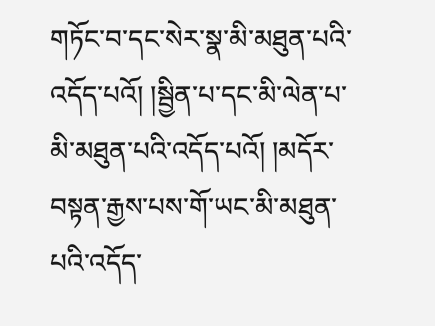གཏོང་བ་དང་སེར་སྣ་མི་མཐུན་པའི་འདོད་པའོ། །སྦྱིན་པ་དང་མི་ལེན་པ་མི་མཐུན་པའི་འདོད་པའོ། །མདོར་བསྟན་རྒྱས་པས་གོ་ཡང་མི་མཐུན་པའི་འདོད་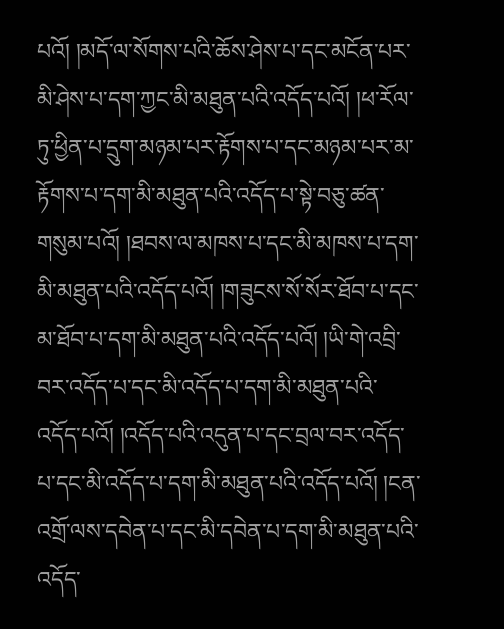པའོ། །མདོ་ལ་སོགས་པའི་ཆོས་ཤེས་པ་དང་མངོན་པར་མི་ཤེས་པ་དག་ཀྱང་མི་མཐུན་པའི་འདོད་པའོ། །ཕ་རོལ་ཏུ་ཕྱིན་པ་དྲུག་མཉམ་པར་རྟོགས་པ་དང་མཉམ་པར་མ་རྟོགས་པ་དག་མི་མཐུན་པའི་འདོད་པ་སྟེ་བཅུ་ཚན་གསུམ་པའོ། །ཐབས་ལ་མཁས་པ་དང་མི་མཁས་པ་དག་མི་མཐུན་པའི་འདོད་པའོ། །གཟུངས་སོ་སོར་ཐོབ་པ་དང་མ་ཐོབ་པ་དག་མི་མཐུན་པའི་འདོད་པའོ། །ཡི་གེ་འབྲི་བར་འདོད་པ་དང་མི་འདོད་པ་དག་མི་མཐུན་པའི་འདོད་པའོ། །འདོད་པའི་འདུན་པ་དང་བྲལ་བར་འདོད་པ་དང་མི་འདོད་པ་དག་མི་མཐུན་པའི་འདོད་པའོ། །ངན་འགྲོ་ལས་དབེན་པ་དང་མི་དབེན་པ་དག་མི་མཐུན་པའི་འདོད་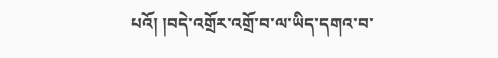པའོ། །བདེ་འགྲོར་འགྲོ་བ་ལ་ཡིད་དགའ་བ་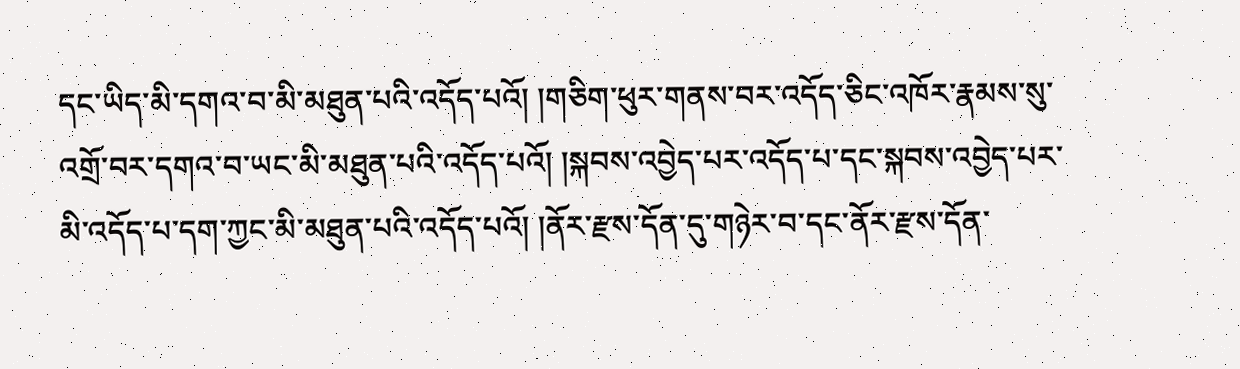དང་ཡིད་མི་དགའ་བ་མི་མཐུན་པའི་འདོད་པའོ། །གཅིག་ཕུར་གནས་བར་འདོད་ཅིང་འཁོར་རྣམས་སུ་འགྲོ་བར་དགའ་བ་ཡང་མི་མཐུན་པའི་འདོད་པའོ། །སྐབས་འབྱེད་པར་འདོད་པ་དང་སྐབས་འབྱེད་པར་མི་འདོད་པ་དག་ཀྱང་མི་མཐུན་པའི་འདོད་པའོ། །ནོར་རྫས་དོན་དུ་གཉེར་བ་དང་ནོར་རྫས་དོན་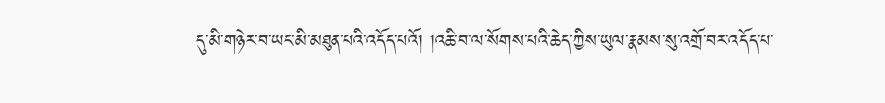དུ་མི་གཉེར་བ་ཡང་མི་མཐུན་པའི་འདོད་པའོ། །འཆི་བ་ལ་སོགས་པའི་ཆེད་ཀྱིས་ཡུལ་རྣམས་སུ་འགྲོ་བར་འདོད་པ་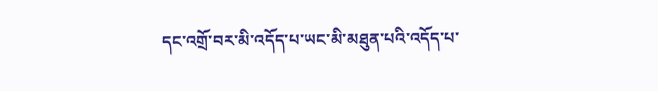དང་འགྲོ་བར་མི་འདོད་པ་ཡང་མི་མཐུན་པའི་འདོད་པ་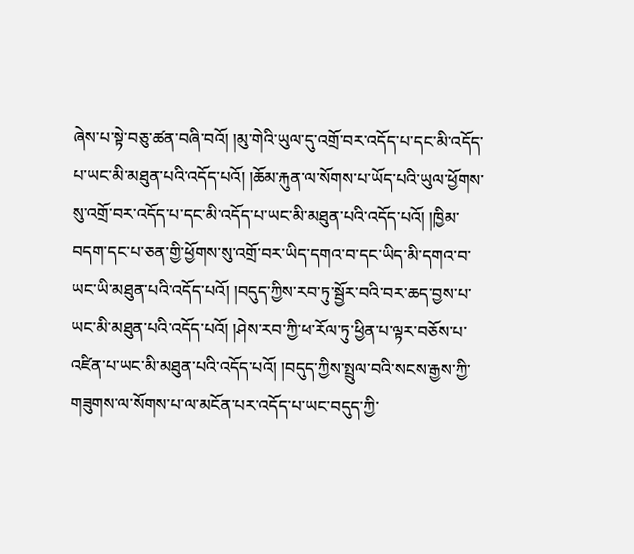ཞེས་པ་སྟེ་བཅུ་ཚན་བཞི་བའོ། །མུ་གེའི་ཡུལ་དུ་འགྲོ་བར་འདོད་པ་དང་མི་འདོད་པ་ཡང་མི་མཐུན་པའི་འདོད་པའོ། །ཆོམ་རྐུན་ལ་སོགས་པ་ཡོད་པའི་ཡུལ་ཕྱོགས་སུ་འགྲོ་བར་འདོད་པ་དང་མི་འདོད་པ་ཡང་མི་མཐུན་པའི་འདོད་པའོ། །ཁྱིམ་བདག་དང་པ་ཅན་གྱི་ཕྱོགས་སུ་འགྲོ་བར་ཡིད་དགའ་བ་དང་ཡིད་མི་དགའ་བ་ཡང་ཡི་མཐུན་པའི་འདོད་པའོ། །བདུད་ཀྱིས་རབ་ཏུ་སྦྱོར་བའི་བར་ཆད་བྱས་པ་ཡང་མི་མཐུན་པའི་འདོད་པའོ། །ཤེས་རབ་ཀྱི་ཕ་རོལ་ཏུ་ཕྱིན་པ་ལྟར་བཅོས་པ་འཛིན་པ་ཡང་མི་མཐུན་པའི་འདོད་པའོ། །བདུད་ཀྱིས་སྤྲུལ་བའི་སངས་རྒྱས་ཀྱི་གཟུགས་ལ་སོགས་པ་ལ་མངོན་པར་འདོད་པ་ཡང་བདུད་ཀྱི་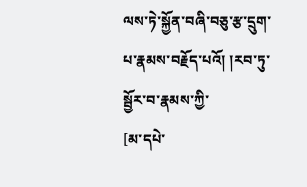ལས་ཏེ་སྐྱོན་བཞི་བཅུ་རྩ་དྲུག་པ་རྣམས་བརྗོད་པའོ། །རབ་ཏུ་སྦྱོར་བ་རྣམས་ཀྱི་
[མ་དཔེ་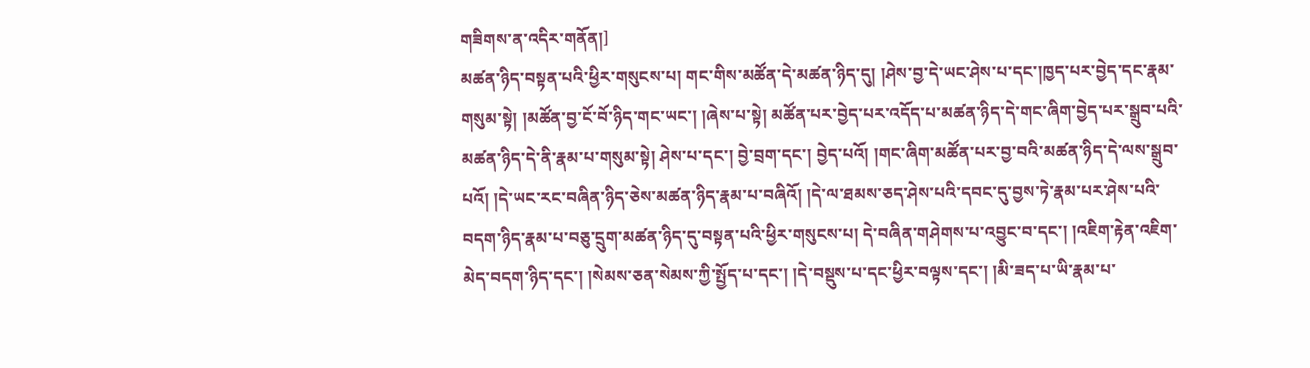གཟིགས་ན་འདིར་གནོན།]
མཚན་ཉིད་བསྟན་པའི་ཕྱིར་གསུངས་པ། གང་གིས་མཚོན་དེ་མཚན་ཉིད་དུ། །ཤེས་བྱ་དེ་ཡང་ཤེས་པ་དང་།ཁྱད་པར་བྱེད་དང་རྣམ་གསུམ་སྟེ། །མཚོན་བྱ་ངོ་བོ་ཉིད་གང་ཡང་། །ཞེས་པ་སྟེ། མཚོན་པར་བྱེད་པར་འདོད་པ་མཚན་ཉིད་དེ་གང་ཞིག་བྱེད་པར་སྒྲུབ་པའི་མཚན་ཉིད་དེ་ནི་རྣམ་པ་གསུམ་སྟེ། ཤེས་པ་དང་། བྱེ་བྲག་དང་། བྱེད་པའོ། །གང་ཞིག་མཚོན་པར་བྱ་བའི་མཚན་ཉིད་དེ་ལས་སྒྲུབ་པའོ། །དེ་ཡང་རང་བཞིན་ཉིད་ཅེས་མཚན་ཉིད་རྣམ་པ་བཞིའོ། །དེ་ལ་ཐམས་ཅད་ཤེས་པའི་དབང་དུ་བྱས་ཏེ་རྣམ་པར་ཤེས་པའི་བདག་ཉིད་རྣམ་པ་བཅུ་དྲུག་མཚན་ཉིད་དུ་བསྟན་པའི་ཕྱིར་གསུངས་པ། དེ་བཞིན་གཤེགས་པ་འབྱུང་བ་དང་། །འཇིག་རྟེན་འཇིག་མེད་བདག་ཉིད་དང་། །སེམས་ཅན་སེམས་ཀྱི་སྤྱོད་པ་དང་། །དེ་བསྡུས་པ་དང་ཕྱིར་བལྟས་དང་། །མི་ཟད་པ་ཡི་རྣམ་པ་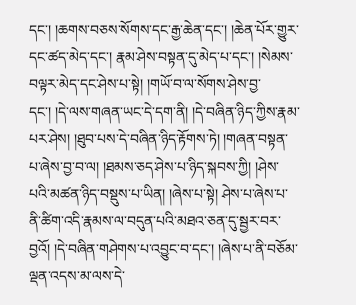དང་། །ཆགས་བཅས་སོགས་དང་རྒྱ་ཆེན་དང་། །ཆེན་པོར་གྱུར་དང་ཚད་མེད་དང་། རྣམ་ཤེས་བསྟན་དུ་མེད་པ་དང་། །སེམས་བལྟར་མེད་དང་ཤེས་པ་སྟེ། །གཡོ་བ་ལ་སོགས་ཤེས་བྱ་དང་། །དེ་ལས་གཞན་ཡང་དེ་དག་ནི། །དེ་བཞིན་ཉིད་ཀྱིས་རྣམ་པར་ཤེས། །ཐུབ་པས་དེ་བཞིན་ཉིད་རྟོགས་ཏེ། །གཞན་བསྟན་པ་ཞེས་བྱ་བ་ལ། །ཐམས་ཅད་ཤེས་པ་ཉིད་སྐབས་ཀྱི། །ཤེས་པའི་མཚན་ཉིད་བསྡུས་པ་ཡིན། །ཞེས་པ་སྟེ། ཤེས་པ་ཞེས་པ་ནི་ཚིག་འདི་རྣམས་ལ་བདུན་པའི་མཐའ་ཅན་དུ་སྦྱར་བར་བྱའོ། །དེ་བཞིན་གཤེགས་པ་འབྱུང་བ་དང་། །ཞེས་པ་ནི་བཅོམ་ལྡན་འདས་མ་ལས་དེ་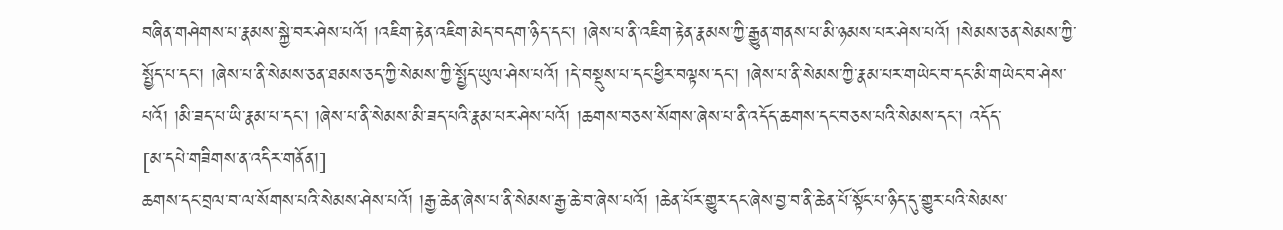བཞིན་གཤེགས་པ་རྣམས་སྐྱེ་བར་ཤེས་པའོ། །འཇིག་རྟེན་འཇིག་མེད་བདག་ཉིད་དང་། །ཞེས་པ་ནི་འཇིག་རྟེན་རྣམས་ཀྱི་རྒྱུན་གནས་པ་མི་ཉམས་པར་ཤེས་པའོ། །སེམས་ཅན་སེམས་ཀྱི་སྤྱོད་པ་དང་། །ཞེས་པ་ནི་སེམས་ཅན་ཐམས་ཅད་ཀྱི་སེམས་ཀྱི་སྤྱོད་ཡུལ་ཤེས་པའོ། །དེ་བསྡུས་པ་དང་ཕྱིར་བལྟས་དང་། །ཞེས་པ་ནི་སེམས་ཀྱི་རྣམ་པར་གཡེང་བ་དང་མི་གཡེང་བ་ཤེས་པའོ། །མི་ཟད་པ་ཡི་རྣམ་པ་དང་། །ཞེས་པ་ནི་སེམས་མི་ཟད་པའི་རྣམ་པར་ཤེས་པའོ། །ཆགས་བཅས་སོགས་ཞེས་པ་ནི་འདོད་ཆགས་དང་བཅས་པའི་སེམས་དང་། འདོད་
[མ་དཔེ་གཟིགས་ན་འདིར་གནོན།]
ཆགས་དང་བྲལ་བ་ལ་སོགས་པའི་སེམས་ཤེས་པའོ། །རྒྱ་ཆེན་ཞེས་པ་ནི་སེམས་རྒྱ་ཆེ་བ་ཞེས་པའོ། །ཆེན་པོར་གྱུར་དང་ཞེས་བྱ་བ་ནི་ཆེན་པོ་སྟོང་པ་ཉིད་དུ་གྱུར་པའི་སེམས་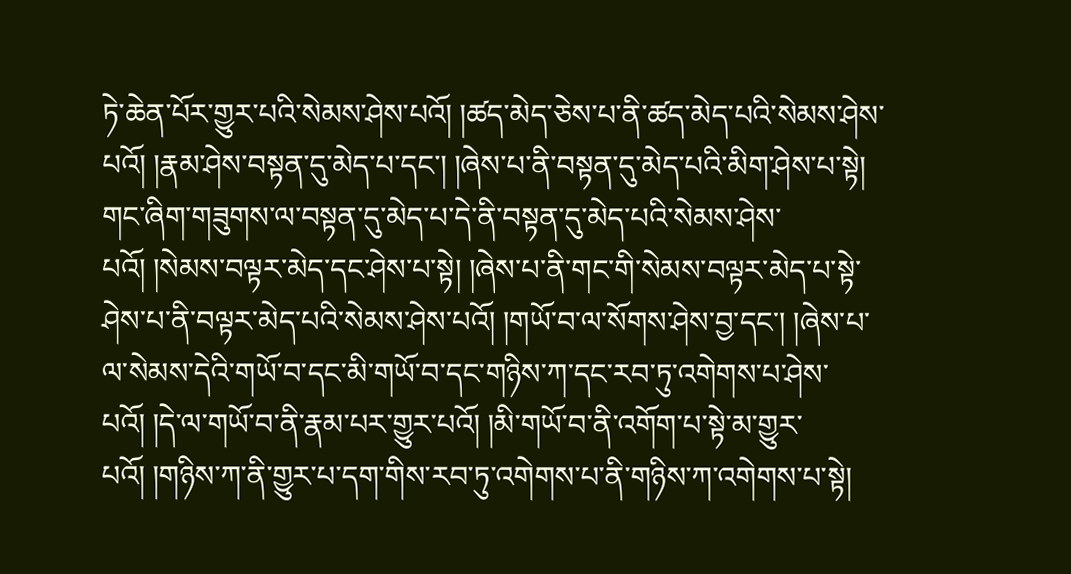ཏེ་ཆེན་པོར་གྱུར་པའི་སེམས་ཤེས་པའོ། །ཚད་མེད་ཅེས་པ་ནི་ཚད་མེད་པའི་སེམས་ཤེས་པའོ། །རྣམ་ཤེས་བསྟན་དུ་མེད་པ་དང་། །ཞེས་པ་ནི་བསྟན་དུ་མེད་པའི་མིག་ཤེས་པ་སྟེ། གང་ཞིག་གཟུགས་ལ་བསྟན་དུ་མེད་པ་དེ་ནི་བསྟན་དུ་མེད་པའི་སེམས་ཤེས་པའོ། །སེམས་བལྟར་མེད་དང་ཤེས་པ་སྟེ། །ཞེས་པ་ནི་གང་གི་སེམས་བལྟར་མེད་པ་སྟེ་ཤེས་པ་ནི་བལྟར་མེད་པའི་སེམས་ཤེས་པའོ། །གཡོ་བ་ལ་སོགས་ཤེས་བྱ་དང་། །ཞེས་པ་ལ་སེམས་དེའི་གཡོ་བ་དང་མི་གཡོ་བ་དང་གཉིས་ཀ་དང་རབ་ཏུ་འགེགས་པ་ཤེས་པའོ། །དེ་ལ་གཡོ་བ་ནི་རྣམ་པར་གྱུར་པའོ། །མི་གཡོ་བ་ནི་འགོག་པ་སྟེ་མ་གྱུར་པའོ། །གཉིས་ཀ་ནི་གྱུར་པ་དག་གིས་རབ་ཏུ་འགེགས་པ་ནི་གཉིས་ཀ་འགེགས་པ་སྟེ།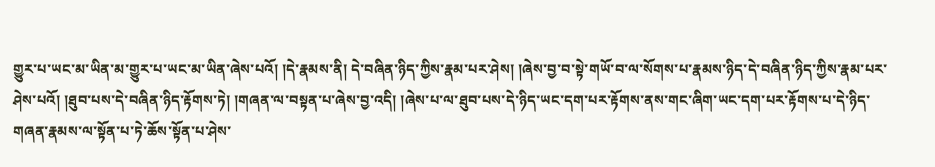གྱུར་པ་ཡང་མ་ཡིན་མ་གྱུར་པ་ཡང་མ་ཡིན་ཞེས་པའོ། །དེ་རྣམས་ནི། དེ་བཞིན་ཉིད་ཀྱིས་རྣམ་པར་ཤེས། །ཞེས་བྱ་བ་སྟེ་གཡོ་བ་ལ་སོགས་པ་རྣམས་ཉིད་དེ་བཞིན་ཉིད་ཀྱིས་རྣམ་པར་ཤེས་པའོ། །ཐུབ་པས་དེ་བཞིན་ཉིད་རྟོགས་ཏེ། །གཞན་ལ་བསྟན་པ་ཞེས་བྱ་འདི། །ཞེས་པ་ལ་ཐུབ་པས་དེ་ཉིད་ཡང་དག་པར་རྟོགས་ནས་གང་ཞིག་ཡང་དག་པར་རྟོགས་པ་དེ་ཉིད་གཞན་རྣམས་ལ་སྟོན་པ་ཏེ་ཆོས་སྟོན་པ་ཤེས་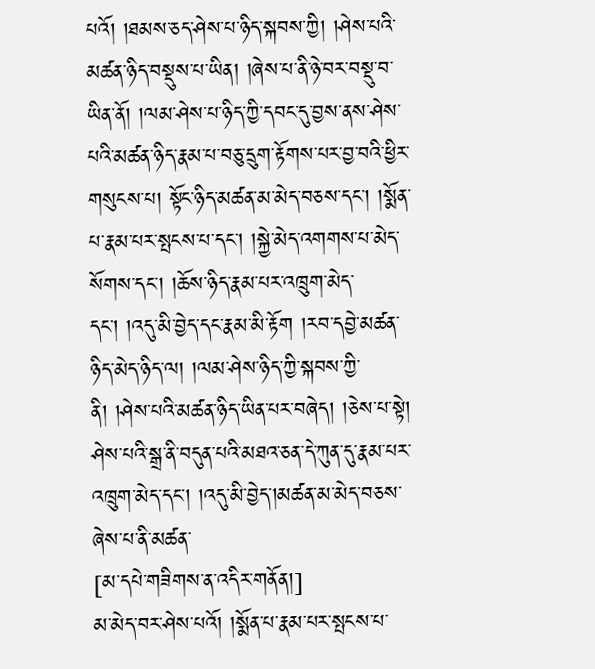པའོ། །ཐམས་ཅད་ཤེས་པ་ཉིད་སྐབས་ཀྱི། །ཤེས་པའི་མཚན་ཉིད་བསྡུས་པ་ཡིན། །ཞེས་པ་ནི་ཉེ་བར་བསྡུ་བ་ཡིན་ནོ། །ལམ་ཤེས་པ་ཉིད་ཀྱི་དབང་དུ་བྱས་ནས་ཤེས་པའི་མཚན་ཉིད་རྣམ་པ་བཅུ་དྲུག་རྟོགས་པར་བྱ་བའི་ཕྱིར་གསུངས་པ། སྟོང་ཉིད་མཚན་མ་མེད་བཅས་དང་། །སྨོན་པ་རྣམ་པར་སྤངས་པ་དང་། །སྐྱེ་མེད་འགགས་པ་མེད་སོགས་དང་། །ཆོས་ཉིད་རྣམ་པར་འཁྲུག་མེད་དང་། །འདུ་མི་བྱེད་དང་རྣམ་མི་རྟོག །རབ་དབྱེ་མཚན་ཉིད་མེད་ཉིད་ལ། །ལམ་ཤེས་ཉིད་ཀྱི་སྐབས་ཀྱི་ནི། །ཤེས་པའི་མཚན་ཉིད་ཡིན་པར་བཞེད། །ཅེས་པ་སྟེ། ཤེས་པའི་སྒྲ་ནི་བདུན་པའི་མཐའ་ཅན་དེ་ཀུན་དུ་རྣམ་པར་འཁྲུག་མེད་དང་། །འདུ་མི་བྱེད་།མཚན་མ་མེད་བཅས་ཞེས་པ་ནི་མཚན་
[མ་དཔེ་གཟིགས་ན་འདིར་གནོན།]
མ་མེད་བར་ཤེས་པའོ། །སྨོན་པ་རྣམ་པར་སྤངས་པ་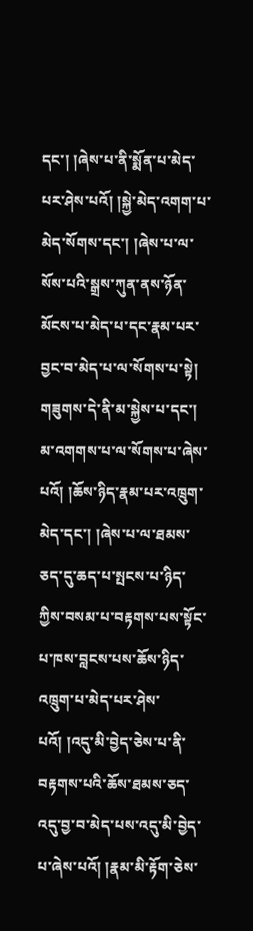དང་། །ཞེས་པ་ནི་སྨོན་པ་མེད་པར་ཤེས་པའོ། །སྐྱེ་མེད་འགག་པ་མེད་སོགས་དང་། །ཞེས་པ་ལ་སོས་པའི་སྒྲས་ཀུན་ནས་ཉོན་མོངས་པ་མེད་པ་དང་རྣམ་པར་བྱང་བ་མེད་པ་ལ་སོགས་པ་སྟེ། གཟུགས་དེ་ནི་མ་སྐྱེས་པ་དང་། མ་འགགས་པ་ལ་སོགས་པ་ཞེས་པའོ། །ཆོས་ཉིད་རྣམ་པར་འཁྲུག་མེད་དང་། །ཞེས་པ་ལ་ཐམས་ཅད་དུ་ཆད་པ་སྤངས་པ་ཉིད་ཀྱིས་བསམ་པ་བརྟགས་པས་སྟོང་པ་ཁས་བླངས་པས་ཆོས་ཉིད་འཁྲུག་པ་མེད་པར་ཤེས་པའོ། །འདུ་མི་བྱེད་ཅེས་པ་ནི་བརྟགས་པའི་ཆོས་ཐམས་ཅད་འདུ་བྱ་བ་མེད་པས་འདུ་མི་བྱེད་པ་ཞེས་པའོ། །རྣམ་མི་རྟོག་ཅེས་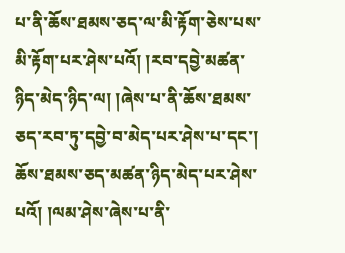པ་ནི་ཆོས་ཐམས་ཅད་ལ་མི་རྟོག་ཅེས་པས་མི་རྟོག་པར་ཤེས་པའོ། །རབ་དབྱེ་མཚན་ཉིད་མེད་ཉིད་ལ། །ཞེས་པ་ནི་ཆོས་ཐམས་ཅད་རབ་ཏུ་དབྱེ་བ་མེད་པར་ཤེས་པ་དང་། ཆོས་ཐམས་ཅད་མཚན་ཉིད་མེད་པར་ཤེས་པའོ། །ལམ་ཤེས་ཞེས་པ་ནི་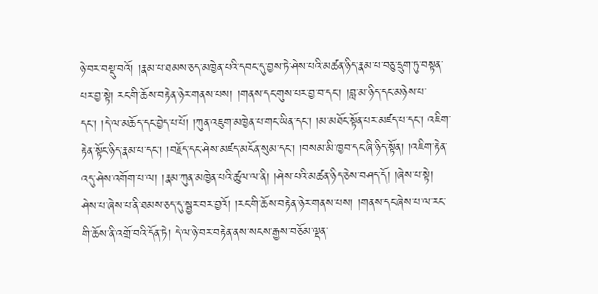ཉེ་བར་བསྡུ་བའོ། །རྣམ་པ་ཐམས་ཅད་མཁྱེན་པའི་དབང་དུ་བྱས་ཏེ་ཤེས་པའི་མཚན་ཉིད་རྣམ་པ་བཅུ་དྲུག་ཏུ་བསྟན་པར་བྱ་སྟེ། རང་གི་ཆོས་བརྟེན་ཉེར་གནས་པས། །གནས་དང་གུས་པར་བྱ་བ་དང་། །བླ་མ་ཉིད་དང་མཉེས་པ་དང་། །དེ་ལ་མཆོད་དང་བྱེད་པ་པོ། །ཀུན་འཇུག་མཁྱེན་པ་གང་ཡིན་དང་། །མ་མཐོང་སྟོན་པར་མཛད་པ་དང་། འཇིག་རྟེན་སྟོང་ཉིད་རྣམ་པ་དང་། །བརྗོད་དང་ཤེས་མཛད་མངོན་སུམ་དང་། །བསམ་མི་ཁྱབ་དང་ཞི་ཉིད་སྟོན། །འཇིག་རྟེན་འདུ་ཤེས་འགོག་པ་ལ། །རྣམ་ཀུན་མཁྱེན་པའི་ཚུལ་ལ་ནི། །ཤེས་པའི་མཚན་ཉིད་ཅེས་བཤད་དོ། །ཞེས་པ་སྟེ། ཤེས་པ་ཞེས་པ་ནི་ཐམས་ཅད་དུ་སྦྱར་བར་བྱའོ། །རང་གི་ཆོས་བརྟེན་ཉེར་གནས་པས། །གནས་དང་ཞེས་པ་ལ་རང་གི་ཆོས་ནི་འགྲོ་བའི་དོན་ཏེ། དེ་ལ་ཉེ་བར་བརྟེན་ནས་སངས་རྒྱས་བཅོམ་ལྡན་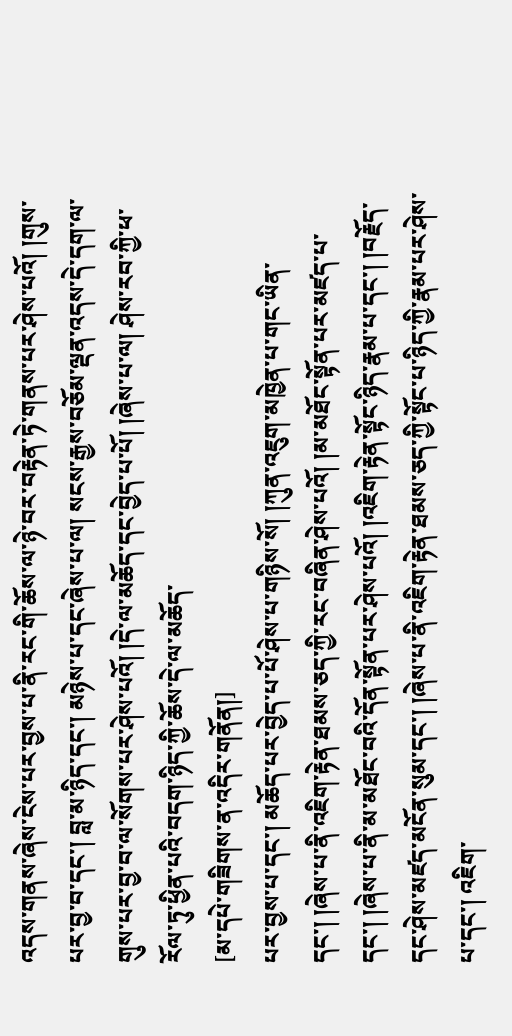འདས་གནས་ཞེས་ངེས་པར་བྱས་པ་ནི་རང་གི་ཆོས་ལ་ཉེ་བར་བརྟེན་ཏེ་གནས་པར་ཤེས་པའོ། །གུས་པར་བྱ་བ་དང་། བླ་མ་ཉིད་དང་། མཉེས་པ་དང་ཞེས་པ་ལ། སངས་རྒྱས་བཅོམ་ལྡན་འདས་དེ་དག་ལ་གུས་པར་བྱ་བ་ལ་སོགས་པར་ཤེས་པའོ། །དེ་ལ་མཆོད་དང་བྱེད་པ་པོ། །ཞེས་པ་ལ། ཤེས་རབ་ཀྱི་ཕ་རོལ་ཏུ་ཕྱིན་པའི་བདག་ཉིད་ཀྱི་ཆོས་དེ་ལ་མཆོད་
[མ་དཔེ་གཟིགས་ན་འདིར་གནོན།]
པར་བྱས་པ་དང་། མཆོད་པར་བྱེད་པ་པོ་ཤེས་པ་གཉིས་སོ། །ཀུན་འཇུག་མཁྱེན་པ་གང་ཡིན་དང་། །ཞེས་པ་ནི་འཇིག་རྟེན་ཐམས་ཅད་ཀྱི་རང་བཞིན་ཤེས་པའོ། །མ་མཐོང་སྟོན་པར་མཛད་པ་དང་། །ཞེས་པ་ནི་མ་མཐོང་བའི་དོན་སྟོན་པར་ཤེས་པའོ། །འཇིག་རྟེན་སྟོང་ཉིད་རྣམ་པ་དང་། །བརྗོད་དང་ཤེས་མཛད་མངོན་སུམ་དང་། །ཞེས་པ་ནི་འཇིག་རྟེན་ཐམས་ཅད་ཀྱི་སྟོང་པ་ཉིད་ཀྱི་རྣམ་པར་ཤེས་པ་དང་། འཇིག་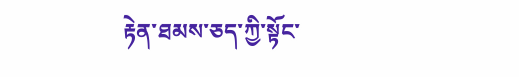རྟེན་ཐམས་ཅད་ཀྱི་སྟོང་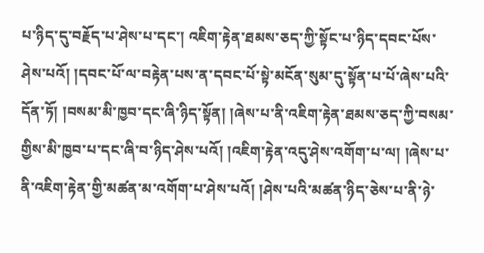པ་ཉིད་དུ་བརྗོད་པ་ཤེས་པ་དང་། འཇིག་རྟེན་ཐམས་ཅད་ཀྱི་སྟོང་པ་ཉིད་དབང་པོས་ཤེས་པའོ། །དབང་པོ་ལ་བརྟེན་པས་ན་དབང་པོ་སྟེ་མངོན་སུམ་དུ་སྟོན་པ་པོ་ཞེས་པའི་དོན་ཏོ། །བསམ་མི་ཁྱབ་དང་ཞི་ཉིད་སྟོན། །ཞེས་པ་ནི་འཇིག་རྟེན་ཐམས་ཅད་ཀྱི་བསམ་གྱིས་མི་ཁྱབ་པ་དང་ཞི་བ་ཉིད་ཤེས་པའོ། །འཇིག་རྟེན་འདུ་ཤེས་འགོག་པ་ལ། །ཞེས་པ་ནི་འཇིག་རྟེན་གྱི་མཚན་མ་འགོག་པ་ཤེས་པའོ། །ཤེས་པའི་མཚན་ཉིད་ཅེས་པ་ནི་ཉེ་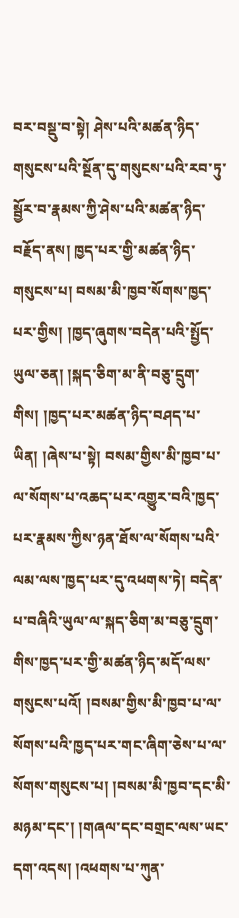བར་བསྡུ་བ་སྟེ། ཤེས་པའི་མཚན་ཉིད་གསུངས་པའི་སྔོན་དུ་གསུངས་པའི་རབ་ཏུ་སྦྱོར་བ་རྣམས་ཀྱི་ཤེས་པའི་མཚན་ཉིད་བརྗོད་ནས། ཁྱད་པར་གྱི་མཚན་ཉིད་གསུངས་པ། བསམ་མི་ཁྱབ་སོགས་ཁྱད་པར་གྱིས། །ཁྱད་ཞུགས་བདེན་པའི་སྤྱོད་ཡུལ་ཅན། །སྐད་ཅིག་མ་ནི་བཅུ་དྲུག་གིས། །ཁྱད་པར་མཚན་ཉིད་བཤད་པ་ཡིན། །ཞེས་པ་སྟེ། བསམ་གྱིས་མི་ཁྱབ་པ་ལ་སོགས་པ་འཆད་པར་འགྱུར་བའི་ཁྱད་པར་རྣམས་ཀྱིས་ཉན་ཐོས་ལ་སོགས་པའི་ལམ་ལས་ཁྱད་པར་དུ་འཕགས་ཏེ། བདེན་པ་བཞིའི་ཡུལ་ལ་སྐད་ཅིག་མ་བཅུ་དྲུག་གིས་ཁྱད་པར་གྱི་མཚན་ཉིད་མདོ་ལས་གསུངས་པའོ། །བསམ་གྱིས་མི་ཁྱབ་པ་ལ་སོགས་པའི་ཁྱད་པར་གང་ཞིག་ཅེས་པ་ལ་སོགས་གསུངས་པ། །བསམ་མི་ཁྱབ་དང་མི་མཉམ་དང་། །གཞལ་དང་བགྲང་ལས་ཡང་དག་འདས། །འཕགས་པ་ཀུན་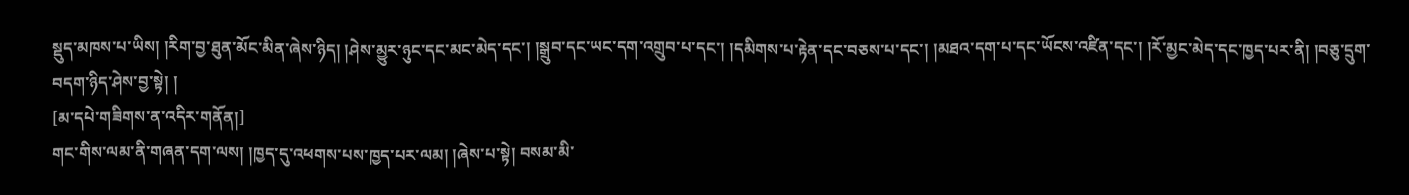སྡུད་མཁས་པ་ཡིས། །རིག་བྱ་ཐུན་མོང་མིན་ཞེས་ཉིད། །ཤེས་མྱུར་ཉུང་དང་མང་མེད་དང་། །སྒྲུབ་དང་ཡང་དག་འགྲུབ་པ་དང་། །དམིགས་པ་རྟེན་དང་བཅས་པ་དང་། །མཐའ་དག་པ་དང་ཡོངས་འཛིན་དང་། །རོ་མྱང་མེད་དང་ཁྱད་པར་ནི། །བཅུ་དྲུག་བདག་ཉིད་ཤེས་བྱ་སྟེ། །
[མ་དཔེ་གཟིགས་ན་འདིར་གནོན།]
གང་གིས་ལམ་ནི་གཞན་དག་ལས། །ཁྱད་དུ་འཕགས་པས་ཁྱད་པར་ལམ། །ཞེས་པ་སྟེ། བསམ་མི་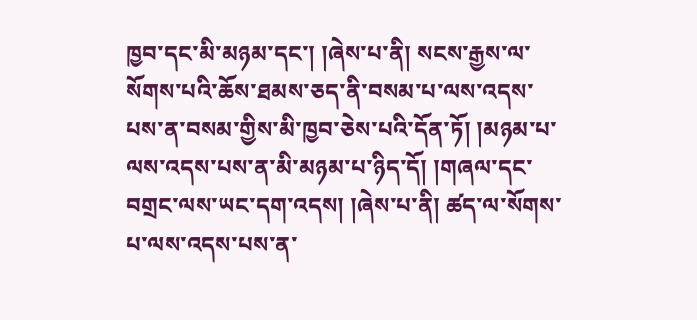ཁྱབ་དང་མི་མཉམ་དང་། །ཞེས་པ་ནི། སངས་རྒྱས་ལ་སོགས་པའི་ཆོས་ཐམས་ཅད་ནི་བསམ་པ་ལས་འདས་པས་ན་བསམ་གྱིས་མི་ཁྱབ་ཅེས་པའི་དོན་ཏོ། །མཉམ་པ་ལས་འདས་པས་ན་མི་མཉམ་པ་ཉིད་དོ། །གཞལ་དང་བགྲང་ལས་ཡང་དག་འདས། །ཞེས་པ་ནི། ཚད་ལ་སོགས་པ་ལས་འདས་པས་ན་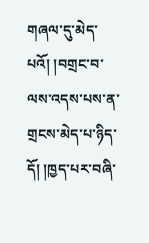གཞལ་དུ་མེད་པའོ། །བགྲང་བ་ལས་འདས་པས་ན་གྲངས་མེད་པ་ཉིད་དོ། །ཁྱད་པར་བཞི་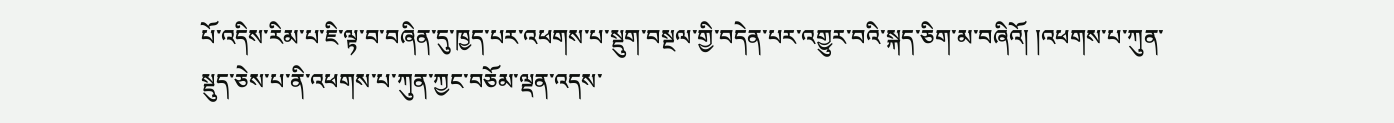པོ་འདིས་རིམ་པ་ཇི་ལྟ་བ་བཞིན་དུ་ཁྱད་པར་འཕགས་པ་སྡུག་བསྔལ་གྱི་བདེན་པར་འགྱུར་བའི་སྐད་ཅིག་མ་བཞིའོ། །འཕགས་པ་ཀུན་སྡུད་ཅེས་པ་ནི་འཕགས་པ་ཀུན་ཀྱང་བཅོམ་ལྡན་འདས་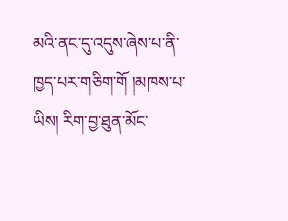མའི་ནང་དུ་འདུས་ཞེས་པ་ནི་ཁྱད་པར་གཅིག་གོ །མཁས་པ་ཡིས། རིག་བྱ་ཐུན་མོང་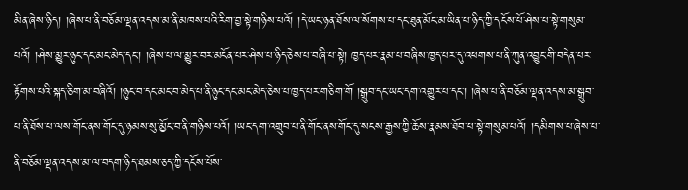མིན་ཞེས་ཉིད། །ཞེས་པ་ནི་བཅོམ་ལྡན་འདས་མ་ནི་མཁས་པའི་རིག་བྱ་སྟེ་གཉིས་པའོ། །དེ་ཡང་ཉན་ཐོས་ལ་སོགས་པ་དང་ཐུན་མོང་མ་ཡིན་པ་ཉིད་ཀྱི་དངོས་པོ་ཤེས་པ་སྟེ་གསུམ་པའོ། །ཤེས་མྱུར་ཉུང་དང་མང་མེད་དང་། །ཞེས་པ་ལ་མྱུར་བར་མངོན་པར་ཤེས་པ་ཉིད་ཅེས་པ་བཞི་པ་སྟེ། ཁྱད་པར་རྣམ་པ་བཞིས་ཁྱད་པར་དུ་འཕགས་པ་ནི་ཀུན་འབྱུང་གི་བདེན་པར་རྟོགས་པའི་སྐད་ཅིག་མ་བཞིའོ། །ཉུང་བ་དང་མང་བ་མེད་པ་ནི་ཉུང་དང་མང་མེད་ཅེས་པ་ཁྱད་པར་གཅིག་གོ །སྒྲུབ་དང་ཡང་དག་འགྱུར་པ་དང་། །ཞེས་པ་ནི་བཅོམ་ལྡན་འདས་མ་སྒྲུབ་པ་ནི་ཐོས་པ་ལས་གོང་ནས་གོང་དུ་ཉམས་སུ་མྱོང་བ་ནི་གཉིས་པའོ། །ཡང་དག་འགྲུབ་པ་ནི་གོང་ནས་གོང་དུ་སངས་རྒྱས་ཀྱི་ཆོས་རྣམས་ཐོབ་པ་སྟེ་གསུམ་པའོ། །དམིགས་པ་ཞེས་པ་ནི་བཅོམ་ལྡན་འདས་མ་ལ་བདག་ཉིད་ཐམས་ཅད་ཀྱི་དངོས་པོས་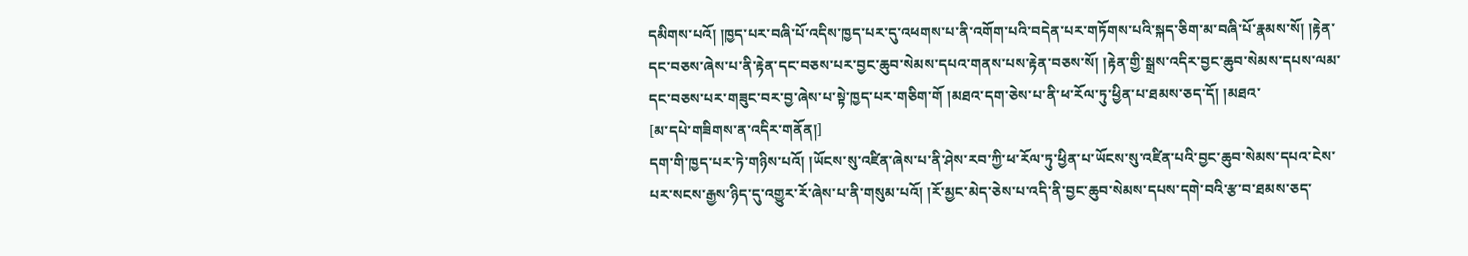དམིགས་པའོ། །ཁྱད་པར་བཞི་པོ་འདིས་ཁྱད་པར་དུ་འཕགས་པ་ནི་འགོག་པའི་བདེན་པར་གཏོགས་པའི་སྐད་ཅིག་མ་བཞི་པོ་རྣམས་སོ། །རྟེན་དང་བཅས་ཞེས་པ་ནི་རྟེན་དང་བཅས་པར་བྱང་ཆུབ་སེམས་དཔའ་གནས་པས་རྟེན་བཅས་སོ། །རྟེན་གྱི་སྒྲས་འདིར་བྱང་ཆུབ་སེམས་དཔས་ལམ་དང་བཅས་པར་གཟུང་བར་བྱ་ཞེས་པ་སྟེ་ཁྱད་པར་གཅིག་གོ །མཐའ་དག་ཅེས་པ་ནི་ཕ་རོལ་ཏུ་ཕྱིན་པ་ཐམས་ཅད་དོ། །མཐའ་
[མ་དཔེ་གཟིགས་ན་འདིར་གནོན།]
དག་གི་ཁྱད་པར་ཏེ་གཉིས་པའོ། །ཡོངས་སུ་འཛིན་ཞེས་པ་ནི་ཤེས་རབ་ཀྱི་ཕ་རོལ་ཏུ་ཕྱིན་པ་ཡོངས་སུ་འཛིན་པའི་བྱང་ཆུབ་སེམས་དཔའ་ངེས་པར་སངས་རྒྱས་ཉིད་དུ་འགྱུར་རོ་ཞེས་པ་ནི་གསུམ་པའོ། །རོ་མྱང་མེད་ཅེས་པ་འདི་ནི་བྱང་ཆུབ་སེམས་དཔས་དགེ་བའི་རྩ་བ་ཐམས་ཅད་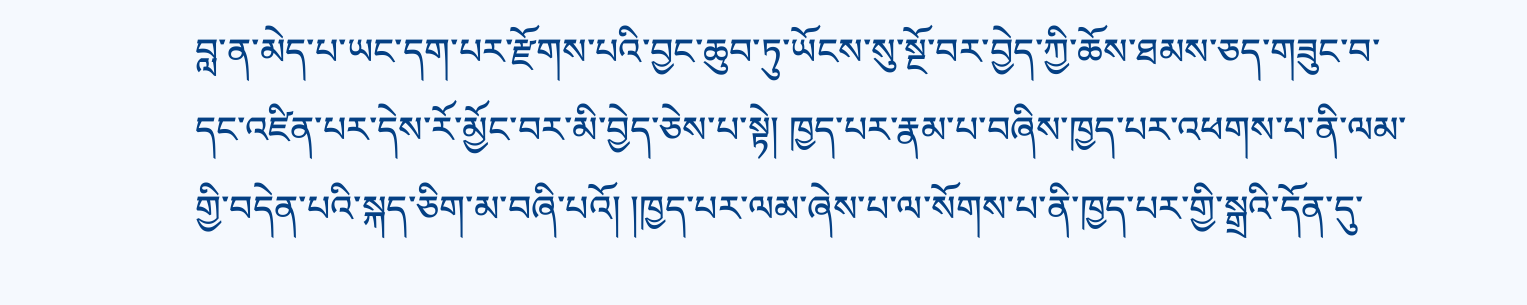བླ་ན་མེད་པ་ཡང་དག་པར་རྫོགས་པའི་བྱང་ཆུབ་ཏུ་ཡོངས་སུ་སྔོ་བར་བྱེད་ཀྱི་ཆོས་ཐམས་ཅད་གཟུང་བ་དང་འཛིན་པར་དེས་རོ་མྱོང་བར་མི་བྱེད་ཅེས་པ་སྟེ། ཁྱད་པར་རྣམ་པ་བཞིས་ཁྱད་པར་འཕགས་པ་ནི་ལམ་གྱི་བདེན་པའི་སྐད་ཅིག་མ་བཞི་པའོ། །ཁྱད་པར་ལམ་ཞེས་པ་ལ་སོགས་པ་ནི་ཁྱད་པར་གྱི་སྒྲའི་དོན་དུ་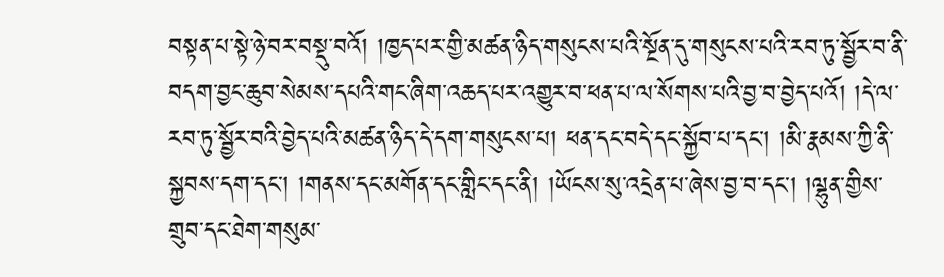བསྟན་པ་སྟེ་ཉེ་བར་བསྡུ་བའོ། །ཁྱད་པར་གྱི་མཚན་ཉིད་གསུངས་པའི་སྔོན་དུ་གསུངས་པའི་རབ་ཏུ་སྦྱོར་བ་ནི་བདག་བྱང་ཆུབ་སེམས་དཔའི་གང་ཞིག་འཆད་པར་འགྱུར་བ་ཕན་པ་ལ་སོགས་པའི་བྱ་བ་བྱེད་པའོ། །དེ་ལ་རབ་ཏུ་སྦྱོར་བའི་བྱེད་པའི་མཚན་ཉིད་དེ་དག་གསུངས་པ། ཕན་དང་བདེ་དང་སྐྱོབ་པ་དང་། །མི་རྣམས་ཀྱི་ནི་སྐྱབས་དག་དང་། །གནས་དང་མགོན་དང་གླིང་དང་ནི། །ཡོངས་སུ་འདྲེན་པ་ཞེས་བྱ་བ་དང་། །ལྷུན་གྱིས་གྲུབ་དང་ཐེག་གསུམ་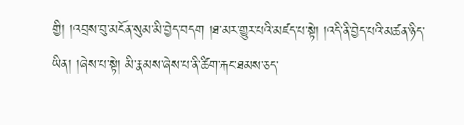གྱི། །འབྲས་བུ་མངོན་སུམ་མི་བྱེད་བདག །ཐ་མར་གྱུར་པའི་མཛད་པ་སྟེ། །འདི་ནི་བྱེད་པའི་མཚན་ཉིད་ཡིན། །ཞེས་པ་སྟེ། མི་རྣམས་ཞེས་པ་ནི་ཚིག་རྐང་ཐམས་ཅད་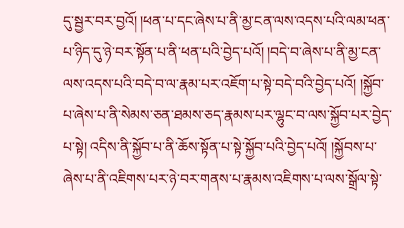དུ་སྦྱར་བར་བྱའོ། །ཕན་པ་དང་ཞེས་པ་ནི་མྱ་ངན་ལས་འདས་པའི་ལམ་ཕན་པ་ཉིད་དུ་ཉེ་བར་སྟོན་པ་ནི་ཕན་པའི་བྱེད་པའོ། །བདེ་བ་ཞེས་པ་ནི་མྱ་ངན་ལས་འདས་པའི་བདེ་བ་ལ་རྣམ་པར་འཇོག་པ་སྟེ་བདེ་བའི་བྱེད་པའོ། །སྐྱོབ་པ་ཞེས་པ་ནི་སེམས་ཅན་ཐམས་ཅད་རྣམས་པར་ལྷུང་བ་ལས་སྐྱོབ་པར་བྱེད་པ་སྟེ། འདིས་ནི་སྐྱོབ་པ་ནི་ཆོས་སྟོན་པ་སྟེ་སྐྱོབ་པའི་བྱེད་པའོ། །སྐྱོབས་པ་ཞེས་པ་ནི་འཇིགས་པར་ཉེ་བར་གནས་པ་རྣམས་འཇིགས་པ་ལས་སྒྲོལ་སྟེ་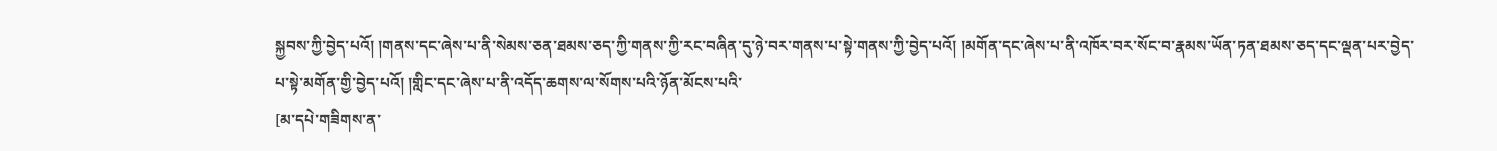སྐྱབས་ཀྱི་བྱེད་པའོ། །གནས་དང་ཞེས་པ་ནི་སེམས་ཅན་ཐམས་ཅད་ཀྱི་གནས་ཀྱི་རང་བཞིན་དུ་ཉེ་བར་གནས་པ་སྟེ་གནས་ཀྱི་བྱེད་པའོ། །མགོན་དང་ཞེས་པ་ནི་འཁོར་བར་སོང་བ་རྣམས་ཡོན་ཏན་ཐམས་ཅད་དང་ལྡན་པར་བྱེད་པ་སྟེ་མགོན་གྱི་བྱེད་པའོ། །གླིང་དང་ཞེས་པ་ནི་འདོད་ཆགས་ལ་སོགས་པའི་ཉོན་མོངས་པའི་
[མ་དཔེ་གཟིགས་ན་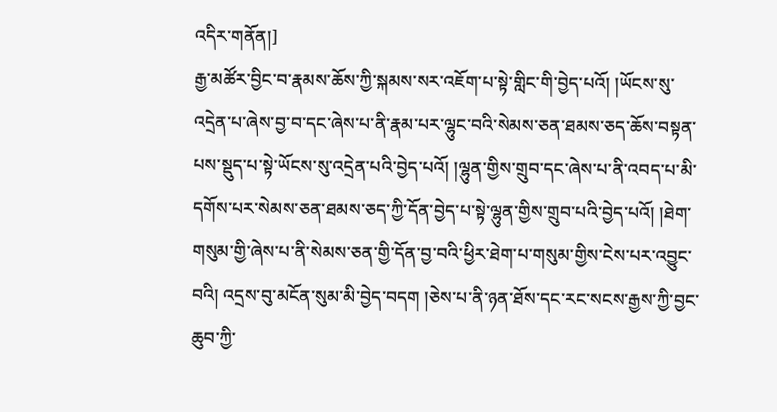འདིར་གནོན།]
རྒྱ་མཚོར་བྱིང་བ་རྣམས་ཆོས་ཀྱི་སྐམས་སར་འཇོག་པ་སྟེ་གླིང་གི་བྱེད་པའོ། །ཡོངས་སུ་འདྲེན་པ་ཞེས་བྱ་བ་དང་ཞེས་པ་ནི་རྣམ་པར་ལྷུང་བའི་སེམས་ཅན་ཐམས་ཅད་ཆོས་བསྟན་པས་སྡུད་པ་སྟེ་ཡོངས་སུ་འདྲེན་པའི་བྱེད་པའོ། །ལྷུན་གྱིས་གྲུབ་དང་ཞེས་པ་ནི་འབད་པ་མི་དགོས་པར་སེམས་ཅན་ཐམས་ཅད་ཀྱི་དོན་བྱེད་པ་སྟེ་ལྷུན་གྱིས་གྲུབ་པའི་བྱེད་པའོ། །ཐེག་གསུམ་གྱི་ཞེས་པ་ནི་སེམས་ཅན་གྱི་དོན་བྱ་བའི་ཕྱིར་ཐེག་པ་གསུམ་གྱིས་ངེས་པར་འབྱུང་བའི། འདྲས་བུ་མངོན་སུམ་མི་བྱེད་བདག །ཅེས་པ་ནི་ཉན་ཐོས་དང་རང་སངས་རྒྱས་ཀྱི་བྱང་ཆུབ་ཀྱི་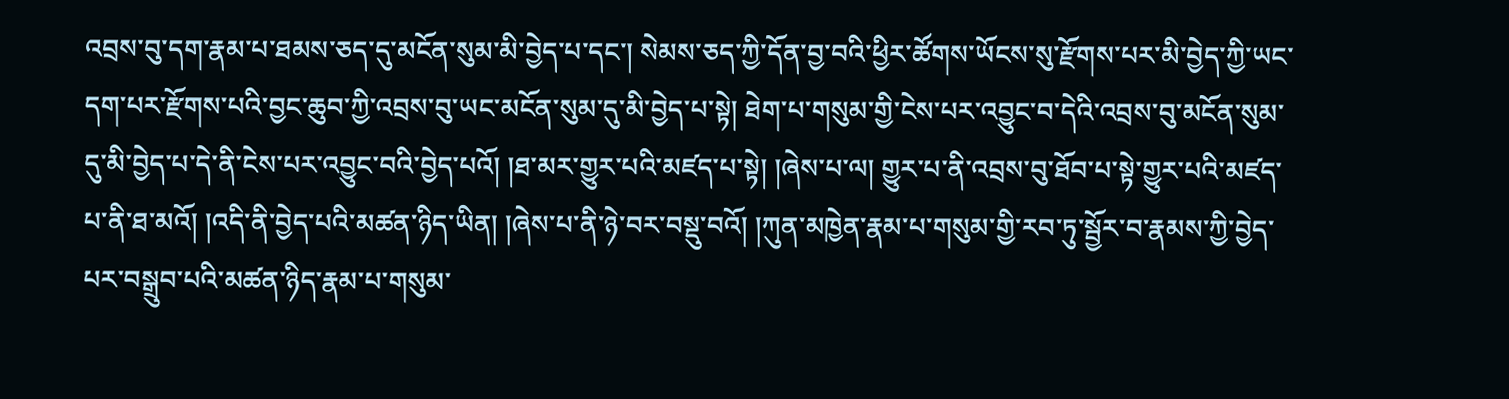འབྲས་བུ་དག་རྣམ་པ་ཐམས་ཅད་དུ་མངོན་སུམ་མི་བྱེད་པ་དང་། སེམས་ཅད་ཀྱི་དོན་བྱ་བའི་ཕྱིར་ཚོགས་ཡོངས་སུ་རྫོགས་པར་མི་བྱེད་ཀྱི་ཡང་དག་པར་རྫོགས་པའི་བྱང་ཆུབ་ཀྱི་འབྲས་བུ་ཡང་མངོན་སུམ་དུ་མི་བྱེད་པ་སྟེ། ཐེག་པ་གསུམ་གྱི་ངེས་པར་འབྱུང་བ་དེའི་འབྲས་བུ་མངོན་སུམ་དུ་མི་བྱེད་པ་དེ་ནི་ངེས་པར་འབྱུང་བའི་བྱེད་པའོ། །ཐ་མར་གྱུར་པའི་མཛད་པ་སྟེ། །ཞེས་པ་ལ། གྱུར་པ་ནི་འབྲས་བུ་ཐོབ་པ་སྟེ་གྱུར་པའི་མཛད་པ་ནི་ཐ་མའོ། །འདི་ནི་བྱེད་པའི་མཚན་ཉིད་ཡིན། །ཞེས་པ་ནི་ཉེ་བར་བསྡུ་བའོ། །ཀུན་མཁྱེན་རྣམ་པ་གསུམ་གྱི་རབ་ཏུ་སྦྱོར་བ་རྣམས་ཀྱི་བྱེད་པར་བསྒྲུབ་པའི་མཚན་ཉིད་རྣམ་པ་གསུམ་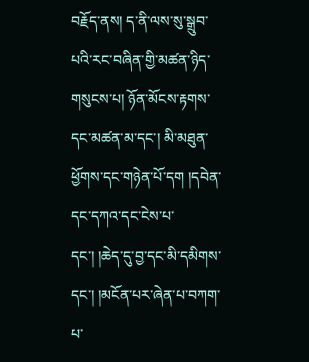བརྗོད་ནས། ད་ནི་ལས་སུ་སྒྲུབ་པའི་རང་བཞིན་གྱི་མཚན་ཉིད་གསུངས་པ། ཉོན་མོངས་རྟགས་དང་མཚན་མ་དང་། མི་མཐུན་ཕྱོགས་དང་གཉེན་པོ་དག །དབེན་དང་དཀའ་དང་ངེས་པ་དང་། །ཆེད་དུ་བྱ་དང་མི་དམིགས་དང་། །མངོན་པར་ཞེན་པ་བཀག་པ་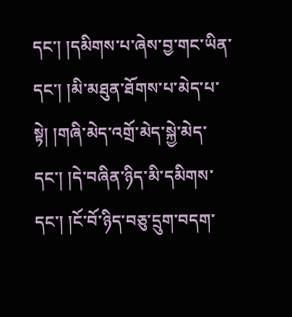དང་། །དམིགས་པ་ཞེས་བྱ་གང་ཡིན་དང་། །མི་མཐུན་ཐོགས་པ་མེད་པ་སྟེ། །གཞི་མེད་འགྲོ་མེད་སྐྱེ་མེད་དང་། །དེ་བཞིན་ཉིད་མི་དམིགས་དང་། །ངོ་བོ་ཉིད་བཅུ་དྲུག་བདག་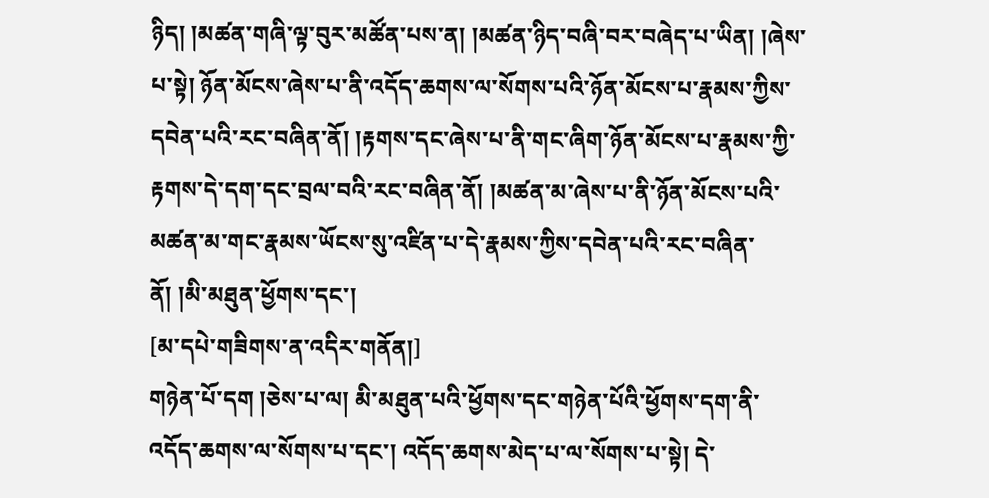ཉིད། །མཚན་གཞི་ལྟ་བུར་མཚོན་པས་ན། །མཚན་ཉིད་བཞི་བར་བཞེད་པ་ཡིན། །ཞེས་པ་སྟེ། ཉོན་མོངས་ཞེས་པ་ནི་འདོད་ཆགས་ལ་སོགས་པའི་ཉོན་མོངས་པ་རྣམས་ཀྱིས་དབེན་པའི་རང་བཞིན་ནོ། །རྟགས་དང་ཞེས་པ་ནི་གང་ཞིག་ཉོན་མོངས་པ་རྣམས་ཀྱི་རྟགས་དེ་དག་དང་བྲལ་བའི་རང་བཞིན་ནོ། །མཚན་མ་ཞེས་པ་ནི་ཉོན་མོངས་པའི་མཚན་མ་གང་རྣམས་ཡོངས་སུ་འཛིན་པ་དེ་རྣམས་ཀྱིས་དབེན་པའི་རང་བཞིན་ནོ། །མི་མཐུན་ཕྱོགས་དང་།
[མ་དཔེ་གཟིགས་ན་འདིར་གནོན།]
གཉེན་པོ་དག །ཅེས་པ་ལ། མི་མཐུན་པའི་ཕྱོགས་དང་གཉེན་པོའི་ཕྱོགས་དག་ནི་འདོད་ཆགས་ལ་སོགས་པ་དང་། འདོད་ཆགས་མེད་པ་ལ་སོགས་པ་སྟེ། དེ་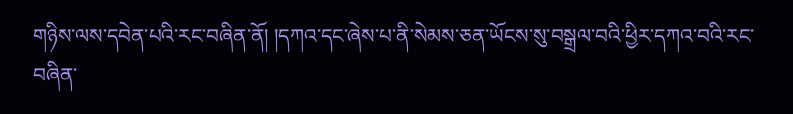གཉིས་ལས་དབེན་པའི་རང་བཞིན་ནོ། །དཀའ་དང་ཞེས་པ་ནི་སེམས་ཅན་ཡོངས་སུ་བསྒྲལ་བའི་ཕྱིར་དཀའ་བའི་རང་བཞིན་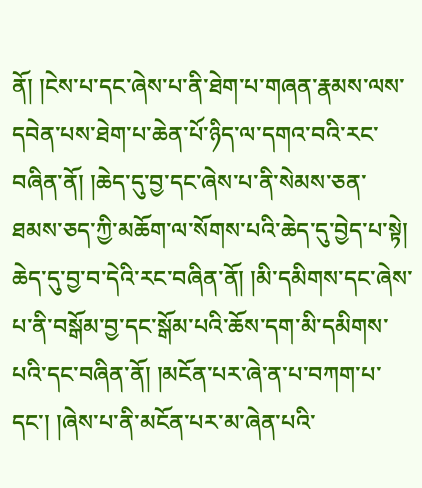ནོ། །ངེས་པ་དང་ཞེས་པ་ནི་ཐེག་པ་གཞན་རྣམས་ལས་དབེན་པས་ཐེག་པ་ཆེན་པོ་ཉིད་ལ་དགའ་བའི་རང་བཞིན་ནོ། །ཆེད་དུ་བྱ་དང་ཞེས་པ་ནི་སེམས་ཅན་ཐམས་ཅད་ཀྱི་མཆོག་ལ་སོགས་པའི་ཆེད་དུ་བྱེད་པ་སྟེ། ཆེད་དུ་བྱ་བ་དེའི་རང་བཞིན་ནོ། །མི་དམིགས་དང་ཞེས་པ་ནི་བསྒོམ་བྱ་དང་སྒོམ་པའི་ཆོས་དག་མི་དམིགས་པའི་དང་བཞིན་ནོ། །མངོན་པར་ཞེ་ན་པ་བཀག་པ་དང་། །ཞེས་པ་ནི་མངོན་པར་མ་ཞེན་པའི་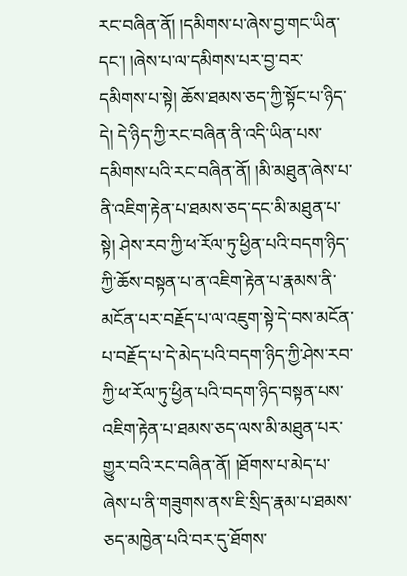རང་བཞིན་ནོ། །དམིགས་པ་ཞེས་བྱ་གང་ཡིན་དང་། །ཞེས་པ་ལ་དམིགས་པར་བྱ་བར་དམིགས་པ་སྟེ། ཆོས་ཐམས་ཅད་ཀྱི་སྟོང་པ་ཉིད་དེ། དེ་ཉིད་ཀྱི་རང་བཞིན་ནི་འདི་ཡིན་པས་དམིགས་པའི་རང་བཞིན་ནོ། །མི་མཐུན་ཞེས་པ་ནི་འཇིག་རྟེན་པ་ཐམས་ཅད་དང་མི་མཐུན་པ་སྟེ། ཤེས་རབ་ཀྱི་ཕ་རོལ་ཏུ་ཕྱིན་པའི་བདག་ཉིད་ཀྱི་ཆོས་བསྟན་པ་ན་འཇིག་རྟེན་པ་རྣམས་ནི་མངོན་པར་བརྗོད་པ་ལ་འཇུག་སྟེ་དེ་བས་མངོན་པ་བརྗོད་པ་དེ་མེད་པའི་བདག་ཉིད་ཀྱི་ཤེས་རབ་ཀྱི་ཕ་རོལ་ཏུ་ཕྱིན་པའི་བདག་ཉིད་བསྟན་པས་འཇིག་རྟེན་པ་ཐམས་ཅད་ལས་མི་མཐུན་པར་གྱུར་བའི་རང་བཞིན་ནོ། །ཐོགས་པ་མེད་པ་ཞེས་པ་ནི་གཟུགས་ནས་ཇི་སྲིད་རྣམ་པ་ཐམས་ཅད་མཁྱེན་པའི་བར་དུ་ཐོགས་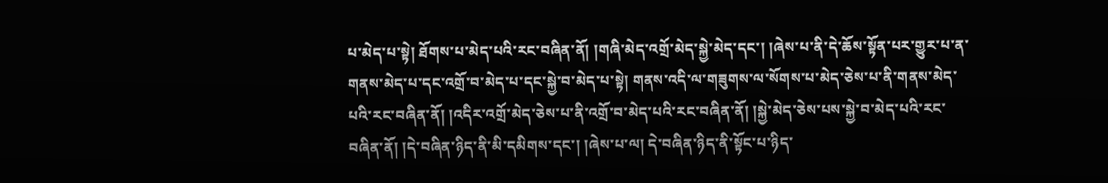པ་མེད་པ་སྟེ། ཐོགས་པ་མེད་པའི་རང་བཞིན་ནོ། །གཞི་མེད་འགྲོ་མེད་སྐྱེ་མེད་དང་། །ཞེས་པ་ནི་དེ་ཆོས་སྟོན་པར་གྱུར་པ་ན་གནས་མེད་པ་དང་འགྲོ་བ་མེད་པ་དང་སྐྱེ་བ་མེད་པ་སྟེ། གནས་འདི་ལ་གཟུགས་ལ་སོགས་པ་མེད་ཅེས་པ་ནི་གནས་མེད་པའི་རང་བཞིན་ནོ། །འདིར་འགྲོ་མེད་ཅེས་པ་ནི་འགྲོ་བ་མེད་པའི་རང་བཞིན་ནོ། །སྐྱེ་མེད་ཅེས་པས་སྐྱེ་བ་མེད་པའི་རང་བཞིན་ནོ། །དེ་བཞིན་ཉིད་ནི་མི་དམིགས་དང་། །ཞེས་པ་ལ། དེ་བཞིན་ཉིད་ནི་སྟོང་པ་ཉིད་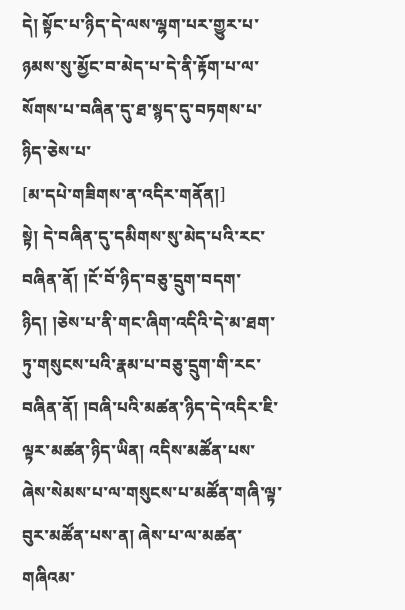དེ། སྟོང་པ་ཉིད་དེ་ལས་ལྷག་པར་གྱུར་པ་ཉམས་སུ་མྱོང་བ་མེད་པ་དེ་ནི་རྟོག་པ་ལ་སོགས་པ་བཞིན་དུ་ཐ་སྙད་དུ་བཏགས་པ་ཉིད་ཅེས་པ་
[མ་དཔེ་གཟིགས་ན་འདིར་གནོན།]
སྟེ། དེ་བཞིན་དུ་དམིགས་སུ་མེད་པའི་རང་བཞིན་ནོ། །ངོ་བོ་ཉིད་བཅུ་དྲུག་བདག་ཉིད། །ཅེས་པ་ནི་གང་ཞིག་འདིའི་དེ་མ་ཐག་ཏུ་གསུངས་པའི་རྣམ་པ་བཅུ་དྲུག་གི་རང་བཞིན་ནོ། །བཞི་པའི་མཚན་ཉིད་དེ་འདིར་ཇི་ལྟར་མཚན་ཉིད་ཡིན། འདིས་མཚོན་པས་ཞེས་སེམས་པ་ལ་གསུངས་པ་མཚོན་གཞི་ལྟ་བུར་མཚོན་པས་ན། ཞེས་པ་ལ་མཚན་གཞིའམ་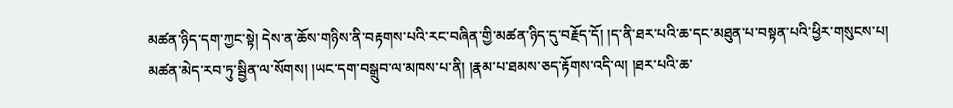མཚན་ཉིད་དག་ཀྱང་སྟེ། དེས་ན་ཆོས་གཉིས་ནི་བརྟགས་པའི་རང་བཞིན་གྱི་མཚན་ཉིད་དུ་བརྗོད་དོ། །ད་ནི་ཐར་པའི་ཆ་དང་མཐུན་པ་བསྟན་པའི་ཕྱིར་གསུངས་པ། མཚན་མེད་རབ་ཏུ་སྦྱིན་ལ་སོགས། །ཡང་དག་བསྒྲུབ་ལ་མཁས་པ་ནི། །རྣམ་པ་ཐམས་ཅད་རྟོགས་འདི་ལ། །ཐར་པའི་ཆ་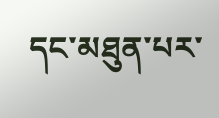དང་མཐུན་པར་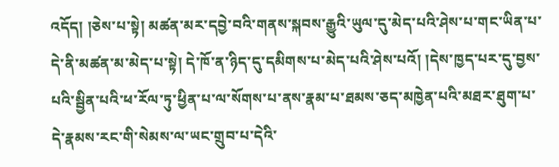འདོད། །ཅེས་པ་སྟེ། མཚན་མར་དབྱེ་བའི་གནས་སྐབས་རྒྱུའི་ཡུལ་དུ་མེད་པའི་ཤེས་པ་གང་ཡིན་པ་དེ་ནི་མཚན་མ་མེད་པ་སྟེ། དེ་ཁོ་ན་ཉིད་དུ་དམིགས་པ་མེད་པའི་ཤེས་པའོ། །དེས་ཁྱད་པར་དུ་བྱས་པའི་སྦྱིན་པའི་ཕ་རོལ་ཏུ་ཕྱིན་པ་ལ་སོགས་པ་ནས་རྣམ་པ་ཐམས་ཅད་མཁྱེན་པའི་མཐར་ཐུག་པ་དེ་རྣམས་རང་གི་སེམས་ལ་ཡང་གྲུབ་པ་དེའི་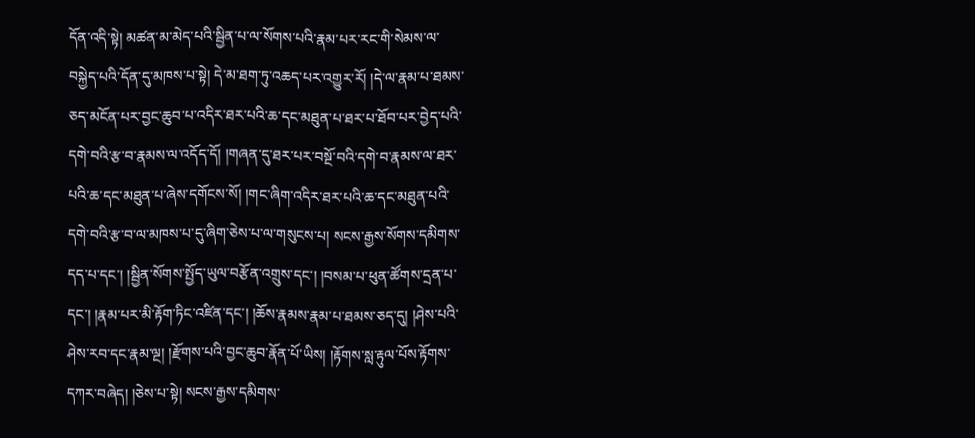དོན་འདི་སྟེ། མཚན་མ་མེད་པའི་སྦྱིན་པ་ལ་སོགས་པའི་རྣམ་པར་རང་གི་སེམས་ལ་བསྐྱེད་པའི་དོན་དུ་མཁས་པ་སྟེ། དེ་མ་ཐག་ཏུ་འཆད་པར་འགྱུར་རོ། །དེ་ལ་རྣམ་པ་ཐམས་ཅད་མངོན་པར་བྱང་ཆུབ་པ་འདིར་ཐར་པའི་ཆ་དང་མཐུན་པ་ཐར་པ་ཐོབ་པར་བྱེད་པའི་དགེ་བའི་རྩ་བ་རྣམས་ལ་འདོད་དོ། །གཞན་དུ་ཐར་པར་བསྔོ་བའི་དགེ་བ་རྣམས་ལ་ཐར་པའི་ཆ་དང་མཐུན་པ་ཞེས་དགོངས་སོ། །གང་ཞིག་འདིར་ཐར་པའི་ཆ་དང་མཐུན་པའི་དགེ་བའི་རྩ་བ་ལ་མཁས་པ་དུ་ཞིག་ཅེས་པ་ལ་གསུངས་པ། སངས་རྒྱས་སོགས་དམིགས་དད་པ་དང་། །སྦྱིན་སོགས་སྤྱོད་ཡུལ་བརྩོན་འགྲུས་དང་། །བསམ་པ་ཕུན་ཚོགས་དྲན་པ་དང་། །རྣམ་པར་མི་རྟོག་ཏིང་འཛིན་དང་། །ཆོས་རྣམས་རྣམ་པ་ཐམས་ཅད་དུ། །ཤེས་པའི་ཤེས་རབ་དང་རྣམ་ལྔ། །རྫོགས་པའི་བྱང་ཆུབ་རྣོན་པོ་ཡིས། །རྟོགས་སླ་རྟུལ་པོས་རྟོགས་དཀར་བཞེད། །ཅེས་པ་སྟེ། སངས་རྒྱས་དམིགས་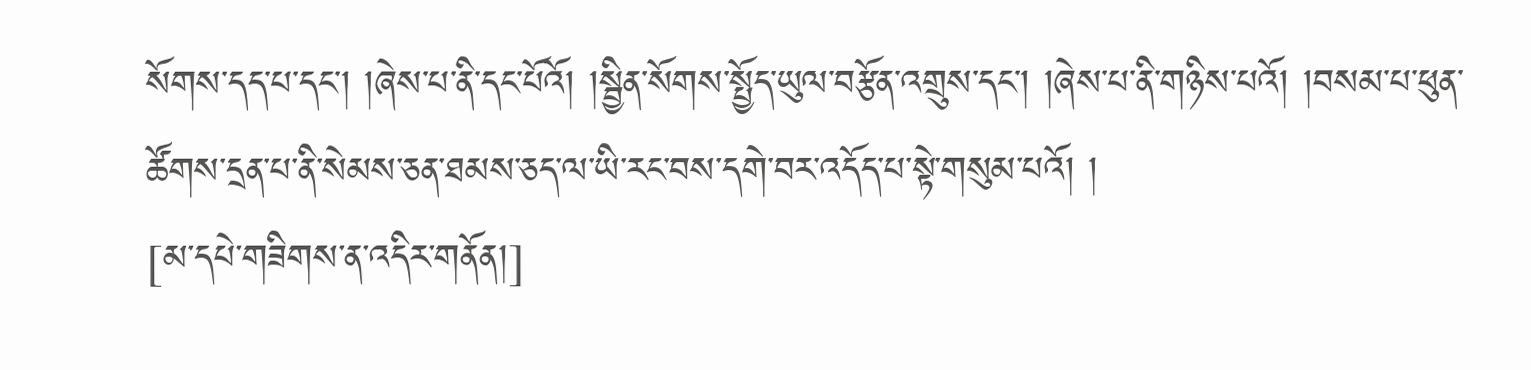སོགས་དད་པ་དང་། །ཞེས་པ་ནི་དང་པོའོ། །སྦྱིན་སོགས་སྤྱོད་ཡུལ་བརྩོན་འགྲུས་དང་། །ཞེས་པ་ནི་གཉིས་པའོ། །བསམ་པ་ཕུན་ཚོགས་དྲན་པ་ནི་སེམས་ཅན་ཐམས་ཅད་ལ་ཡི་རང་བས་དགེ་བར་འདོད་པ་སྟེ་གསུམ་པའོ། །
[མ་དཔེ་གཟིགས་ན་འདིར་གནོན།]